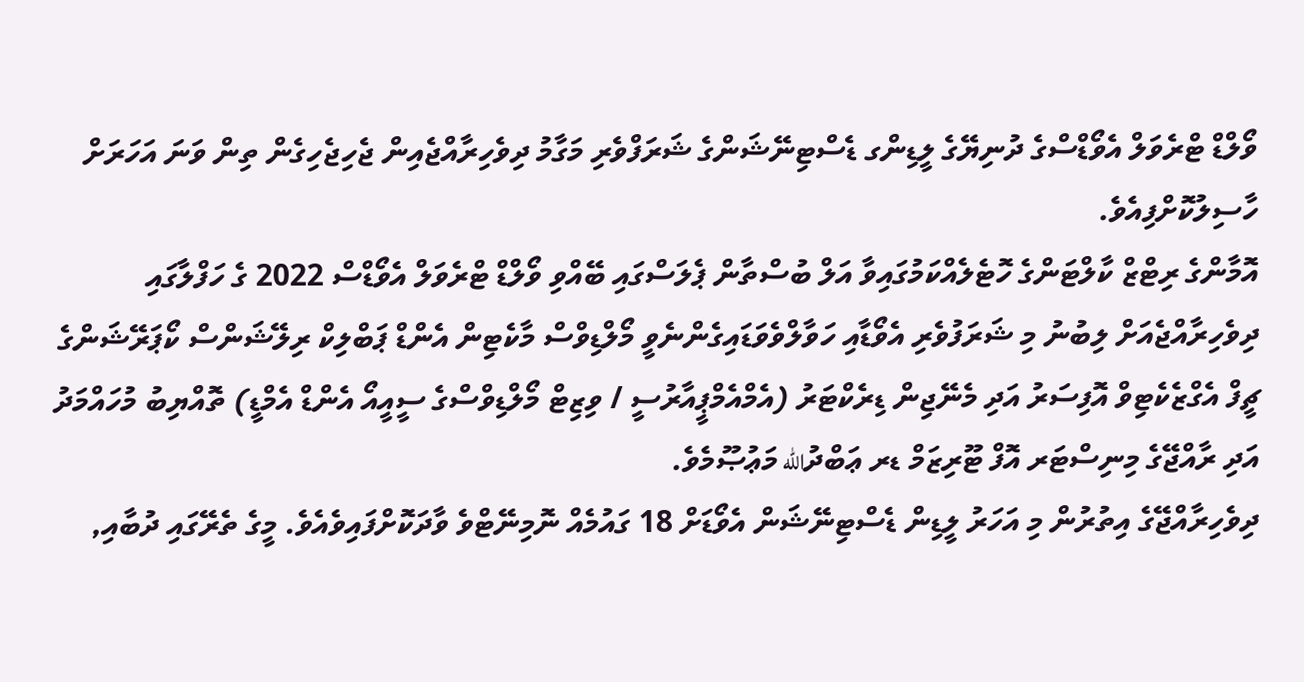ވޯލްޑް ޓްރެވަލް އެވޯޑްސްގެ ދުނިޔޭގެ ލީޑިންގ ޑެސްޓިނޭޝަންގެ ޝަރަފްވެރި މަގާމު ދިވެހިރާއްޖެއިން ޖެހިޖެހިގެން ތިން ވަނަ އަހަރަށް ހާސިލުކޮށްފިއެވެ.
އޮމާންގެ ރިޓްޒް ކާލްޓަންގެ ހޮޓެލެއްކަމުގައިވާ އަލް ބުސްތާން ޕެލަސްގައި ބޭއްވި ވޯލްޑް ޓްރެވަލް އެވޯޑްސް 2022 ގެ ހަފްލާގައި ދިވެހިރާއްޖެއަށް ލިބުނު މި ޝަރަފުވެރި އެވޯޑާއި ހަވާލްވެވަޑައިގެންނެވީ މޯލްޑިވްސް މާކެޓިން އެންޑް ޕަބްލިކް ރިލޭޝަންސް ކޯޕަރޭޝަންގެ ޗީފް އެގްޒެކެޓިވް އޮފިސަރު އަދި މެނޭޖިން ޑިރެކްޓަރު (އެމްއެމްޕީއާރުސީ / ވިޒިޓް މޯލްޑިވްސްގެ ސީއީއޯ އެންޑް އެމްޑީ) ތޮއްޔިބު މުހައްމަދު އަދި ރާއްޖޭގެ މިނިސްޓަރ އޮފް ޓޫރިޒަމް ޑރ ޢަބްދުالله މަޢުޞޫމެވެ.
ދިވެހިރާއްޖޭގެ އިތުރުން މި އަހަރު ލީޑިން ޑެސްޓިނޭޝަން އެވޯޑަށް 18 ގައުމެއް ނޮމިނޭޓްވެ ވާދަކޮށްފައިވެއެވެ. މީގެ ތެރޭގައި ދުބާއި,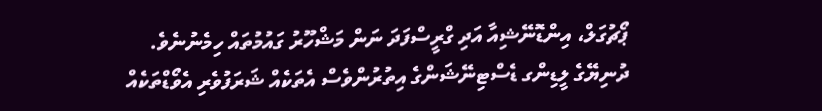ޕޯޗުގަލް، އިންޑޮނޭޝިއާ އަދި ގްރީސްފަދަ ނަން މަޝްހޫރު ގައުމުތައް ހިމެނުނެވެ.
ދުނިޔޭގެ ލީޑިންގ ޑެސްޓިނޭޝަންގެ އިތުރުންވެސް އެތަކެއް ޝަރަފުވެރި އެވޯޑްތަކެއް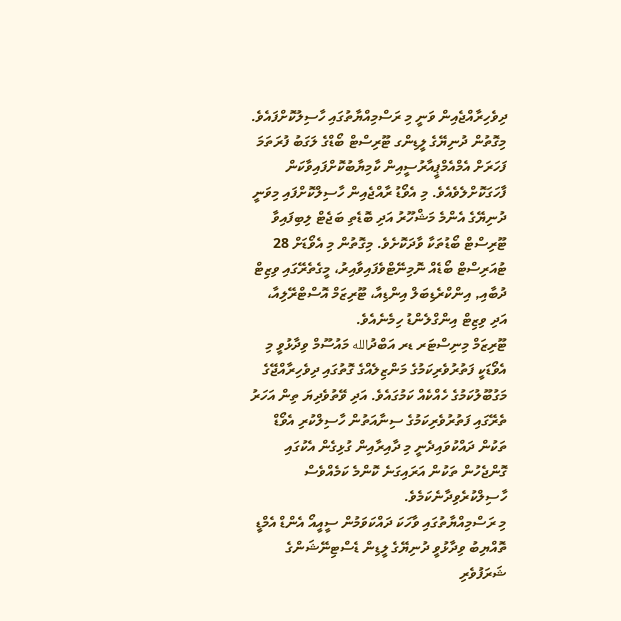ދިވެހިރާއްޖެއިން ވަނީ މި ރަސްމިއްޔާތުގައި ހާސިލުކޮށްފައެވެ. މިގޮތުން ދުނިޔޭގެ ލީޑިންގ ޓޫރިސްޓް ބޯޑްގެ ލަގަބު ފުރަތަމަ ފަހަރަށް އެމްއެމްޕީއާރުސީއިން ކާމިޔާބުކޮށްފައިވާކަން ފާހަގަކޮށްލެވެއެވެ. މި އެވޯޑު ރާއްޖެއިން ހާސިލްކޮށްފައި މިވަނީ ދުނިޔޭގެ އެންމެ މަޝްހޫރު އަދި ބޮޑެތި ބަޖެޓް ލިބިފައިވާ ޓޫރިސްޓް ބޯޑުތަކާ ވާދަކޮށެވެ. މިގޮތުން މި އެވޯޑަށް 28 ޓުއަރިސްޓް ބޯޑެއް ނޮމިނޭޓްވެފައިވާއިރު، މީގެތެރޭގައި ވިޒިޓް ދުބާއި, އިންކްރެޑިބަލް އިންޑިއާ، ޓޫރިޒަމް އޮސްޓްރޭލިއާ، އަދި ވިޒިޓް އިންގްލެންޑު ހިމެނެއެވެ.
ޓޫރިޒަމް މިނިސްޓަރ ޑރ އަބްދުالله މައުސޫމް ވިދާޅުވީ މި އެވޯޑަކީ ފަތުރުވެރިކަމުގެ މަންޒިލެއްގެ ގޮތުގައި ދިވެހިރާއްޖޭގެ މަގުބޫލުކަމުގެ ހެއްކެއް ކަމުގައެވެ. އަދި ވޭތުވެދިޔަ ތިން އަހަރު ތެރޭގައި ފަތުރުވެރިކަމުގެ ސިނާއަތުން ހާސިލްކުރި އެވޯޑް ތަކުން ދައްކުވައިދެނީ މި ދާއިރާއިން ގުޅިގެން އެކުގައި ގޮންޖެހުން ތަކުން އަރައިގަނެ ކޮންމެ ކަމެއްވެސް ހާސިލްކުރެވިދާނެކަމެވެ.
މި ރަސްމިއްޔާތުގައި ވާހަކަ ދައްކަވަމުން ސީއީއޯ އެންޑް އެމްޑީ ތޮއްޔިބު ވިދާޅުވީ ދުނިޔޭގެ ލީޑިން ޑެސްޓިނޭޝަންގެ ޝަރަފުވެރި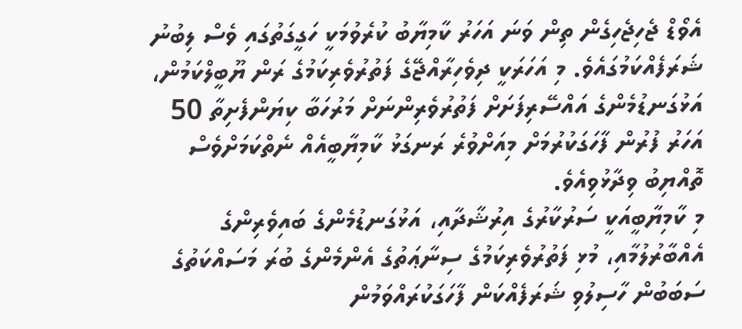އެވޯޑް ޖެހިޖެހިގެން ތިން ވަނަ އަހަރު ކާމިޔާބު ކުރެވުމަކީ ހަގީގަތުގައި ވެސް ލިބުނު ޝަރަފެއްކަމުގައެވެ. މި އަހަރަކީ ދިވެހިރާއްޖޭގެ ފަތުރުވެރިކަމުގެ ރަން ޔޫބީލްކަމުން، އަޅުގަނޑުމެންގެ އައްސޭރިފަށަށް ފަތުރުވެރިންނަށް މަރުހަބާ ކިޔަންފެށިތާ 50 އަހަރު ފުރުން ފާހަގަކުރުމަށް މިއަށްވުރެ ރަނގަޅު ކާމިޔާބީއެއް ނެތްކަމަށްވެސް ތޮއްޔިބު ވިދާޅުވިއެވެ.
މި ކާމިޔާބީއަކީ ސަރުކާރުގެ އިރުޝާދާއި، އަޅުގަނޑުމެންގެ ބައިވެރިންގެ އެއްބާރުލުމާއި، މުޅި ފަތުރުވެރިކަމުގެ ސިނާޢަތުގެ އެންމެންގެ ބުރަ މަސައްކަތުގެ ސަބަބުން ހާސިލުވި ޝަރަފެއްކަން ފާހަގަކުރައްވަމުން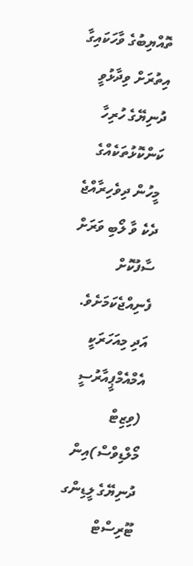ތޮއްޔިބުގެ ވާހަކައިގާ އިތުރަށް ވިދާޅުވީ ދުނިޔޭގެ ހުރިހާ ކަންކޮޅުތަކެއްގެ މީހުން ދިވެހިރާއްޖެ ދެކެ ވާ ލޯބި ވަރަށް ސާފުކޮށް ފެނިއްޖެކަމަށެވެ. އަދި މިއަހަރަކީ އެމްއެމްޕީއާރުސީ (ވިޒިޓް މޯލްޑިވްސް)އިން ދުނިޔޭގެ ލީޑިންގ ޓޫރިސްޓް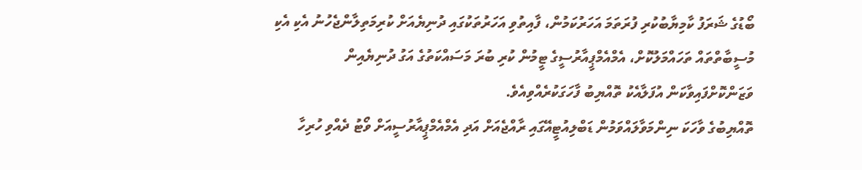ބޯޑުގެ ޝަރަފު ކާމިޔާބުކުރި ފުރަތަމަ އަހަރުކަމުން، ފާއިތުވި އަހަރުތަކުގައި ދުނިޔެއަށް ކުރިމަތިލާންޖެހުނު އެކި އެކި މުސީބާތްތައް ތަހައްމަލުކޮށް، އެމްއެމްޕީއާރުސީގެ ޓީމުން ކުރި ބުރަ މަސައްކަތުގެ އަގު ދުނިޔެއިން ވަޒަންކޮށްފައިވާކަން އުފަލާއެކު ތޮއްޔިބު ފާހަގަކުރެއްވިއެވެ.
ތޮއްޔިބުގެ ވާހަކަ ނިންމަވާލައްވަމުން ޑަބްލިއުޓީއޭގައި ރާއްޖެއަށް އަދި އެމްއެމްޕީއާރުސީއަށް ވޯޓު ދެއްވި ހުރިހާ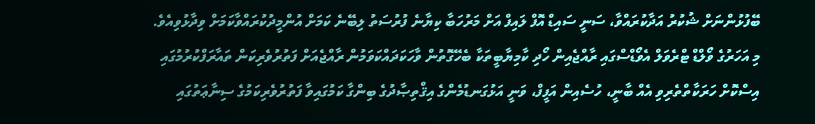ބޭފުޅުންނަށް ޝުކުރު އަދާކުރައްވާ، ސަނީ ސައިޑް އޮފް ލައިފް އަށް މަރުހަބާ ކިޔާނެ ފުރުސަތު ލިބޭނެ ކަމަށް އުންމީދުކުރައްވާކަމަށް ވިދާޅުވިއެވެ.
މި އަހަރުގެ ވޯލްޑް ޓްރެވަލް އެވޯޑްސްގައި ރާއްޖެއިން ހޯދި ކާމިޔާބީތަކާ ބެހޭގޮތުން ވާހަކަދައްކަވަމުން ރާއްޖެއަށް ފަތުރުވެރިކަން ތައާރަފްކުރުމުގައި އިސްކޮށް ހަރަކާތްތެރިވި އެއް ބާނީ، ހުސެއިން އަފީފް، ވަނީ އަޅުގަނޑުމެންގެ އިޤްތިޞާދުގެ ބިންގާ ކަމުގައިވާ ފަތުރުވެރިކަމުގެ ސިނާޢަތުގައި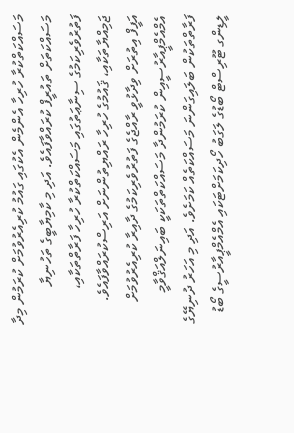މަސައްކަތްކުރާ ހުރިހާ އެންމެން އެކުގައި ގައުމު ކުރިއެރުވުމަށް ކުރަމުން މިދާ މަސައްކަތަށް ތައުރީފް ކުރައްވާފައެވެ. އަދި މި ކާމިޔާބީގެ ތަހުނިޔާ ފަތުރުވެރިކަމުގެ ސިނާޢަތުގައި މަސައްކަތްކުރާ ހުރިހާ ފަރާތްތަކާއި، ޖަމިއްޔާތަކާއި، ޤައުމުގެ ހުރިހާ ރައްޔިތުންނަށް އަރިސްކުރައްވާފައެވެ.
އަފީފް އިތުރަށް ވިދާޅުވީ ރާއްޖެގެ ފަތުރުވެރިކަމުގެ ދާއިރާ ކުރިއެރުވުމަށް އެމްއެމްޕީއާރުސީއިން ކުރަމުންދާ މަސައްކަތްތަކަކީ ބައިނަލްއަޤްވާމީ ފަރާތްތަކުން ބަލައިގަންނަ މަސައްކަތެއް ކަމަށެވެ. އަދި މި އަހަރު ދުނިޔޭގެ ލީޑިންގ ޓޫރިސްޓް ބޯޑުގެ ލަގަބު ހޯދިކަމަށްޓަކައި އެމްއެމްޕީއާރުސީގެ ބޯޑު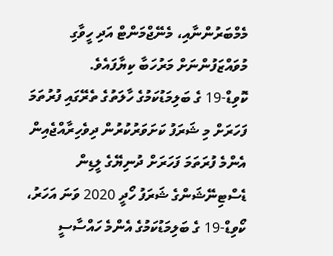މެމްބަރުންނާއި، މެނޭޖްމަންޓް އަދި ހީވާގި މުވައްޒަފުންނަށް މަރުހަބާ ކިޔާފައެވެ.
ކޮވިޑް-19 ގެ ބަލިމަޑުކަމުގެ ހާލަތުގެ ތެރޭގައި ފުރުތަމަ ފަހަރަށް މި ޝަރަފު ކަށަވަރުކުރުން ދިވެހިރާއްޖެއިން އެންމެ ފުރަތަމަ ފަހަރަށް ދުނިޔޭގެ ލީޑިން ޑެސްޓިނޭޝަންގެ ޝަރަފު ހޯދީ 2020 ވަނަ އަހަރު، ކޯވިޑް-19 ގެ ބަލިމަޑުކަމުގެ އެންމެ ހައްސާސީ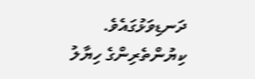ދަނޑިވަޅުގައެވެ.
ކިޔުންތެރިންގެ ހިޔާލު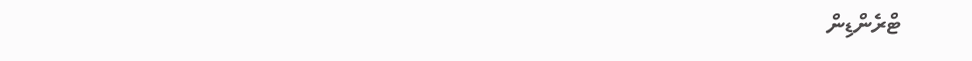ޓްރެންޑިން